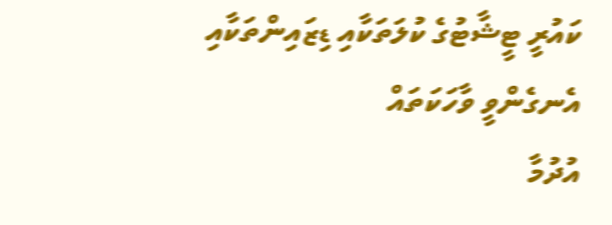ކައުރީ ޓީޝާޓުގެ ކުލަތަކާއި ޑިޒައިންތަކާއި އެނގެންވީ ވާހަކަތައް
އުދުމާ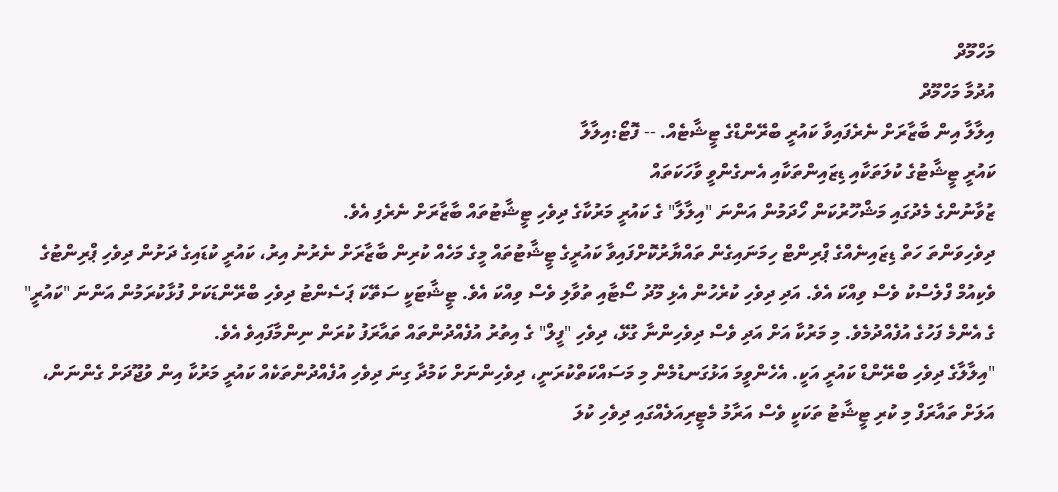މަހްމޫދް
އުދުމާ މަހްމޫދް
އިލާލާ އިން ބާޒާރަށް ނެރެފައިވާ ކައުރީ ބްރޭންޑްގެ ޓީޝާޓެއް. -- ފޮޓޯ:އިލާލާ
ކައުރީ ޓީޝާޓުގެ ކުލަތަކާއި ޑިޒައިންތަކާއި އެނގެންވީ ވާހަކަތައް
ޒުވާނުންގެ މެދުގައި މަޝްހޫރުކަން ހޯދަމުން އަންނަ "އިލާލާ" ގެ ކައުރީ މަރުކާގެ ދިވެހި ޓީޝާޓުތައް ބާޒާރަށް ނެރެފި އެވެ.
ދިވެހިވަންތަ ހަތް ޑިޒައިނެއްގެ ޕްރިންޓް ހިމަނައިގެން ތައްޔާރުކޮށްފައިވާ ކައުރީގެ ޓީޝާޓުތައް މީގެ މަހެއް ކުރިން ބާޒާރަށް ނެރުނު އިރު، ކައުރީ ކުޑައިގެ ދަށުން ދިވެހި ޕްރިންޓުގެ ވެކިއުމް ފްލެސްކު ވެސް ވިއްކަ އެވެ. އަދި ދިވެހި ކުރެހުން އެޅި މޫދު ސޯޓާއި ތުވާލި ވެސް ވިއްކަ އެވެ. ޓީޝާޓަކީ ސަތޭކަ ޕަސެންޓު ދިވެހި ބްރޭންޑަކަށް ފުޅާކުރަމުން އަންނަ "ކައުރީ" ގެ އެންމެ ފަހުގެ އުފެއްދުމެވެ. މި މަރުކާ އަށް އަދި ވެސް ދިވެހިންނާ ގުޅޭ، ދިވެހި "ފީލް" ގެ އިތުރު އުފެއްދުންތައް ތައާރަފު ކުރަން ނިންމާފައިވެ އެވެ.
"އިލާލާގެ ދިވެހި ބްރޭންޑް ކައުރީ އަކީ. އެހެންވީމަ އަޅުގަނޑުމެން މި މަސައްކަތްކުރަނީ، ދިވެހިންނަށް ކަމުދާ ގިނަ ދިވެހި އުފެއްދުންތަކެއް ކައުރީ މަރުކާ އިން ވުޖޫދަށް ގެންނަން، އަލަށް ތައާރަފް މި ކުރި ޓީޝާޓު ތަކަކީ ވެސް އަރާމު މެޓީރިއަލެއްގައި ދިވެހި ކުލަ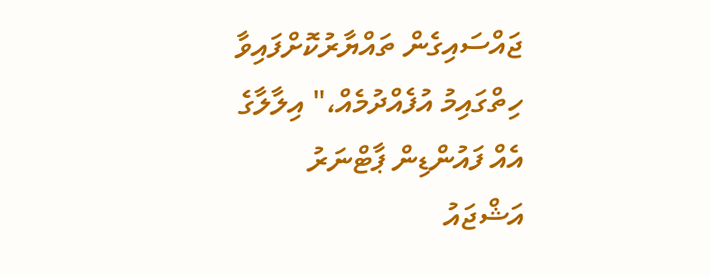ޖައްސައިގެން ތައްޔާރުކޮށްފައިވާ ހިތްގައިމު އުފެއްދުމެއް،" އިލާލާގެ އެއް ފައުންޑިން ޕާޓްނަރު އަޝްޖައު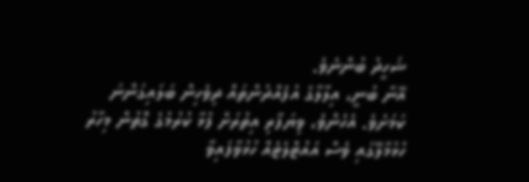ޝަހީދު ބުންނެވެ.
އޭނާ ބުނީ، އިލާލާގެ އުފެއްދުންތައް ދިވެހިން ބަލައިގަންނަ ކަމަށެވެ. އެހެންވެ، ވިޔަފާރި އިތުރަށް ފުޅާ ކުރުމުގެ ގޮތުން މިހާރު ހުޅުމާލޭގައި ވެސް އައުޓްލެޓެއް ހުޅުވާފައިވާ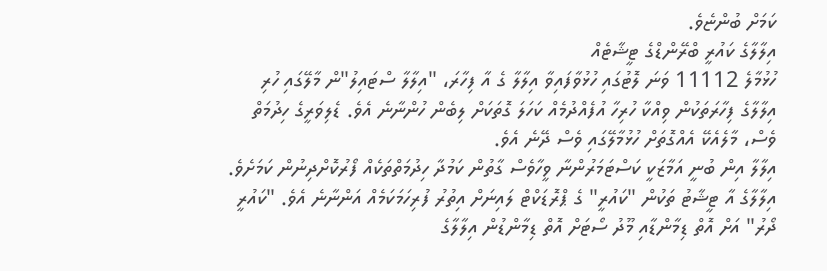ކަމަށް ބުންޏެވެ.
އިލާލާގެ ކައުރީ ބްރޭންޑްގެ ޓީޝާޓެއް
ހުޅުމާލެ 11112 ވަނަ ލޮޓުގައި ހުޅުވާފައިވާ އިލާލާ ގެ އާ ފިހާރަ، "އިލާލާ ސްޓައިލު"ން މާލޭގައި ހުރި އިލާލާގެ ފިހާރަތަކުން ވިއްކާ ހުރިހާ އުފެއްދުމެއް ކަހަލަ ގޮތަކަށް ލިބެން ހުންނާނެ އެވެ. ޑެލިވަރީގެ ހިދުމަތް ވެސް، މާލެއެކޭ އެއްގޮތަށް ހުޅުމާލޭގައި ވެސް ދޭނެ އެވެ.
އިލާލާ އިން ބުނީ އަމާޒަކީ ކަސްޓަމަރުންނާ ވީހާވެސް ގާތުން ކަމުދާ ހިދުމަތްތަކެއް ފޯރުކޮށްދިނުން ކަމަށެވެ.
އިލާލާގެ އާ ޓީޝާޓު ތަކުން "ކައުރީ" ގެ ޕްރޮޑަކްޓް ލައިނަށް އިތުރު ފުރިހަމަކަމެއް އަންނާނެ އެވެ. "ކައުރީ ދޯރު" އަށް އޮތް ޑިމާންޑާއި މޫދު ސޯޓަށް އޮތް ޑިމާންޑުން އިލާލާގެ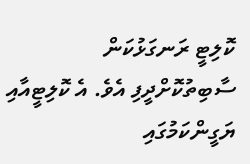ކޮލިޓީ ރަނގަޅުކަން ސާބިތުކޮށްދީފި އެވެ. އެ ކޮލިޓީއާއި ޔަގީންކަމުގައި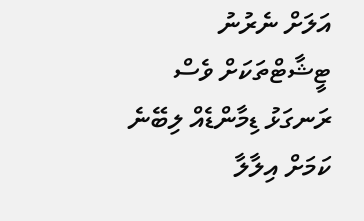އަލަށް ނެރުނު ޓީޝާޓްތަކަށް ވެސް ރަނގަޅު ޑިމާންޑެއް ލިބޭނެ ކަމަށް އިލާލާ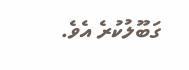ގަބޫލުކުރެ އެވެ.